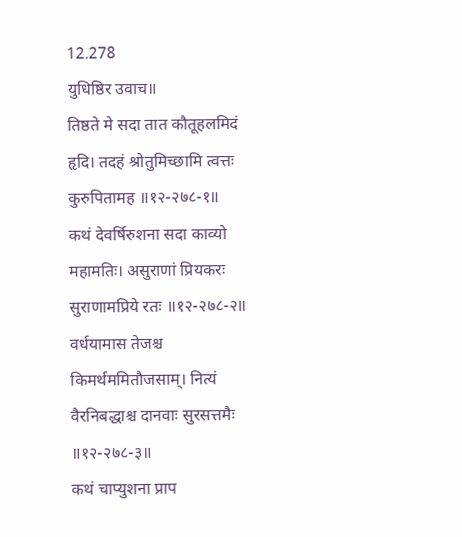12.278
युधिष्ठिर उवाच॥
तिष्ठते मे सदा तात कौतूहलमिदं हृदि। तदहं श्रोतुमिच्छामि त्वत्तः कुरुपितामह ॥१२-२७८-१॥
कथं देवर्षिरुशना सदा काव्यो महामतिः। असुराणां प्रियकरः सुराणामप्रिये रतः ॥१२-२७८-२॥
वर्धयामास तेजश्च किमर्थममितौजसाम्। नित्यं वैरनिबद्धाश्च दानवाः सुरसत्तमैः ॥१२-२७८-३॥
कथं चाप्युशना प्राप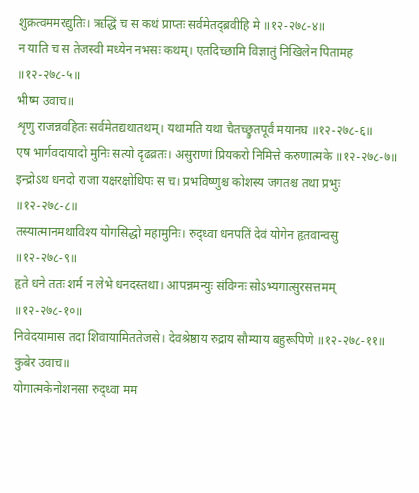शुक्रत्वममरद्युतिः। ऋद्धिं च स कथं प्राप्तः सर्वमेतद्ब्रवीहि मे ॥१२-२७८-४॥
न याति च स तेजस्वी मध्येन नभसः कथम्। एतदिच्छामि विज्ञातुं निखिलेन पितामह ॥१२-२७८-५॥
भीष्म उवाच॥
शृणु राजन्नवहितः सर्वमेतद्यथातथम्। यथामति यथा चैतच्छ्रुतपूर्वं मयानघ ॥१२-२७८-६॥
एष भार्गवदायादो मुनिः सत्यो दृढव्रतः। असुराणां प्रियकरो निमित्ते करुणात्मके ॥१२-२७८-७॥
इन्द्रोऽथ धनदो राजा यक्षरक्षोधिपः स च। प्रभविष्णुश्च कोशस्य जगतश्च तथा प्रभुः ॥१२-२७८-८॥
तस्यात्मानमथाविश्य योगसिद्धो महामुनिः। रुद्ध्वा धनपतिं देवं योगेन हृतवान्वसु ॥१२-२७८-९॥
हृते धने ततः शर्म न लेभे धनदस्तथा। आपन्नमन्युः संविग्नः सोऽभ्यगात्सुरसत्तमम् ॥१२-२७८-१०॥
निवेदयामास तदा शिवायामिततेजसे। देवश्रेष्ठाय रुद्राय सौम्याय बहुरूपिणे ॥१२-२७८-११॥
कुबेर उवाच॥
योगात्मकेनोशनसा रुद्ध्वा मम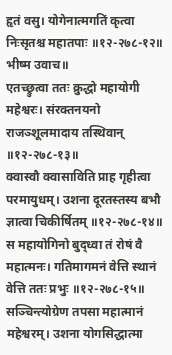हृतं वसु। योगेनात्मगतिं कृत्वा निःसृतश्च महातपाः ॥१२-२७८-१२॥
भीष्म उवाच॥
एतच्छ्रुत्वा ततः क्रुद्धो महायोगी महेश्वरः। संरक्तनयनो राजञ्शूलमादाय तस्थिवान् ॥१२-२७८-१३॥
क्वास्वौ क्वासाविति प्राह गृहीत्वा परमायुधम्। उशना दूरतस्तस्य बभौ ज्ञात्वा चिकीर्षितम् ॥१२-२७८-१४॥
स महायोगिनो बुद्ध्वा तं रोषं वै महात्मनः। गतिमागमनं वेत्ति स्थानं वेत्ति ततः प्रभुः ॥१२-२७८-१५॥
सञ्चिन्त्योग्रेण तपसा महात्मानं महेश्वरम्। उशना योगसिद्धात्मा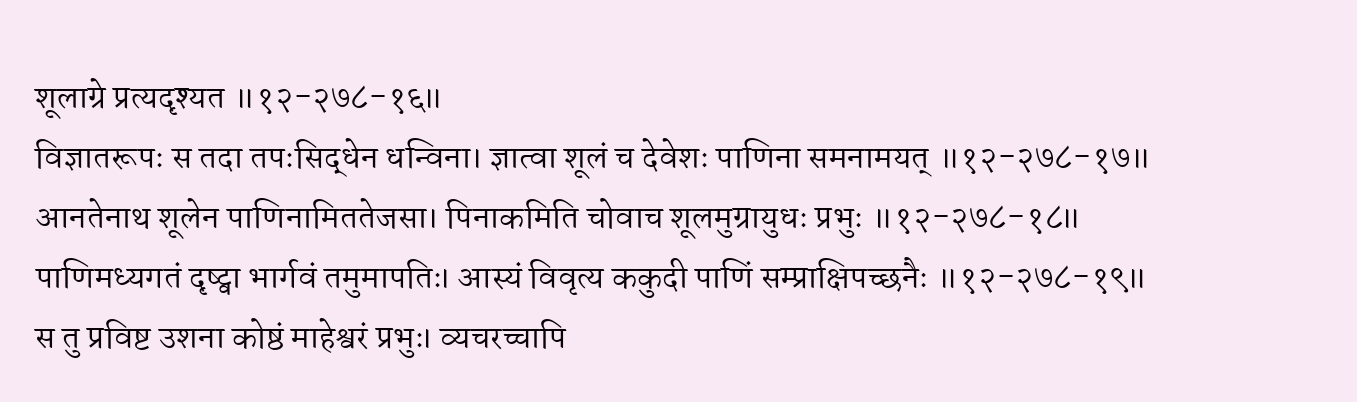शूलाग्रे प्रत्यदृश्यत ॥१२-२७८-१६॥
विज्ञातरूपः स तदा तपःसिद्धेन धन्विना। ज्ञात्वा शूलं च देवेशः पाणिना समनामयत् ॥१२-२७८-१७॥
आनतेनाथ शूलेन पाणिनामिततेजसा। पिनाकमिति चोवाच शूलमुग्रायुधः प्रभुः ॥१२-२७८-१८॥
पाणिमध्यगतं दृष्ट्वा भार्गवं तमुमापतिः। आस्यं विवृत्य ककुदी पाणिं सम्प्राक्षिपच्छनैः ॥१२-२७८-१९॥
स तु प्रविष्ट उशना कोष्ठं माहेश्वरं प्रभुः। व्यचरच्चापि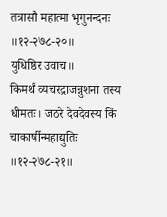तत्रासौ महात्मा भृगुनन्दनः ॥१२-२७८-२०॥
युधिष्ठिर उवाच॥
किमर्थं व्यचरद्राजन्नुशना तस्य धीमतः। जठरे देवदेवस्य किं चाकार्षीन्महाद्युतिः ॥१२-२७८-२१॥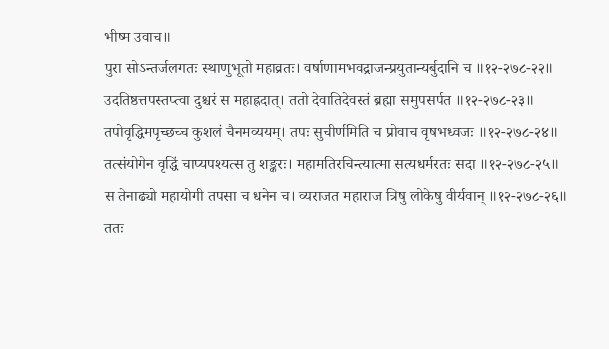भीष्म उवाच॥
पुरा सोऽन्तर्जलगतः स्थाणुभूतो महाव्रतः। वर्षाणामभवद्राजन्प्रयुतान्यर्बुदानि च ॥१२-२७८-२२॥
उदतिष्ठत्तपस्तप्त्वा दुश्चरं स महाह्रदात्। ततो देवातिदेवस्तं ब्रह्मा समुपसर्पत ॥१२-२७८-२३॥
तपोवृद्धिमपृच्छच्च कुशलं चैनमव्ययम्। तपः सुचीर्णमिति च प्रोवाच वृषभध्वजः ॥१२-२७८-२४॥
तत्संयोगेन वृद्धिं चाप्यपश्यत्स तु शङ्करः। महामतिरचिन्त्यात्मा सत्यधर्मरतः सदा ॥१२-२७८-२५॥
स तेनाढ्यो महायोगी तपसा च धनेन च। व्यराजत महाराज त्रिषु लोकेषु वीर्यवान् ॥१२-२७८-२६॥
ततः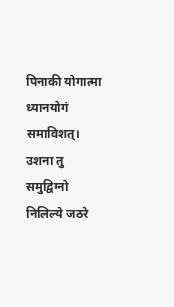पिनाकी योगात्मा ध्यानयोगं समाविशत्। उशना तु समुद्विग्नो निलिल्ये जठरे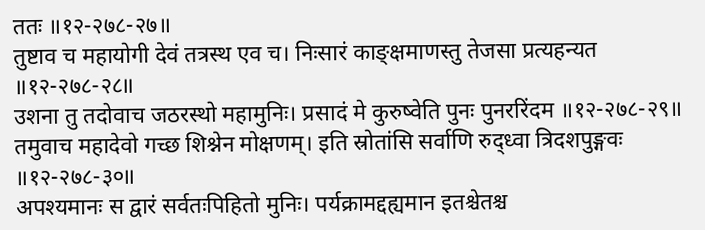ततः ॥१२-२७८-२७॥
तुष्टाव च महायोगी देवं तत्रस्थ एव च। निःसारं काङ्क्षमाणस्तु तेजसा प्रत्यहन्यत ॥१२-२७८-२८॥
उशना तु तदोवाच जठरस्थो महामुनिः। प्रसादं मे कुरुष्वेति पुनः पुनररिंदम ॥१२-२७८-२९॥
तमुवाच महादेवो गच्छ शिश्नेन मोक्षणम्। इति स्रोतांसि सर्वाणि रुद्ध्वा त्रिदशपुङ्गवः ॥१२-२७८-३०॥
अपश्यमानः स द्वारं सर्वतःपिहितो मुनिः। पर्यक्रामद्दह्यमान इतश्चेतश्च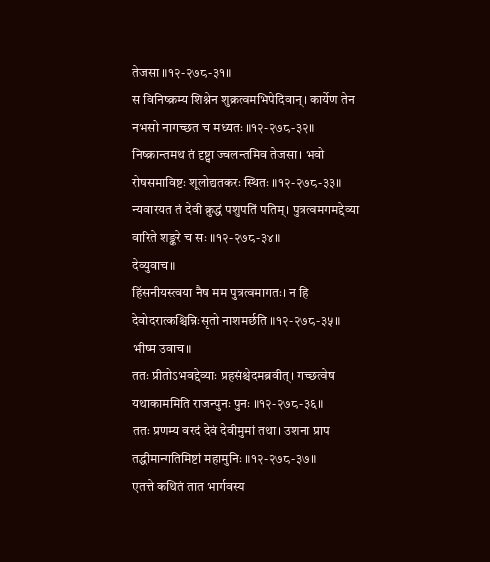तेजसा ॥१२-२७८-३१॥
स विनिष्क्रम्य शिश्नेन शुक्रत्वमभिपेदिवान्। कार्येण तेन नभसो नागच्छत च मध्यतः ॥१२-२७८-३२॥
निष्क्रान्तमथ तं दृष्ट्वा ज्वलन्तमिव तेजसा। भवो रोषसमाविष्टः शूलोद्यतकरः स्थितः ॥१२-२७८-३३॥
न्यवारयत तं देवी क्रुद्धं पशुपतिं पतिम्। पुत्रत्वमगमद्देव्या वारिते शङ्करे च सः ॥१२-२७८-३४॥
देव्युवाच॥
हिंसनीयस्त्वया नैष मम पुत्रत्वमागतः। न हि देवोदरात्कश्चिन्निःसृतो नाशमर्छति ॥१२-२७८-३५॥
भीष्म उवाच॥
ततः प्रीतोऽभवद्देव्याः प्रहसंश्चेदमब्रवीत्। गच्छत्वेष यथाकाममिति राजन्पुनः पुनः ॥१२-२७८-३६॥
ततः प्रणम्य वरदं देवं देवीमुमां तथा। उशना प्राप तद्धीमान्गतिमिष्टां महामुनिः ॥१२-२७८-३७॥
एतत्ते कथितं तात भार्गवस्य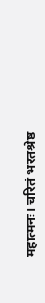महात्मनः। चरितं भरतश्रेष्ठ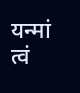यन्मां त्वं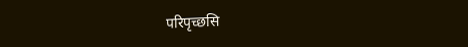परिपृच्छसि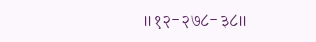॥१२-२७८-३८॥